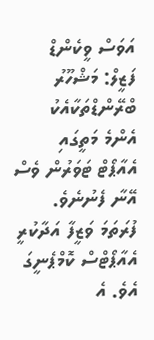އަވަސް ވީކެންޑް
ފަޒީލް: މަޝްހޫރު ބްރޭންޑްތަކާއެކު އެންމެ މަތީގައި
އެއާޕޯޓް ޓަވަރުން ވެސް އޭނާ ފެނުނެވެ. ފުރަތަމަ ވަޒީފާ އަދާކުރީ އެއާޕޯޓްސް ކޮމްޕެނީގަ އެވެ. އެ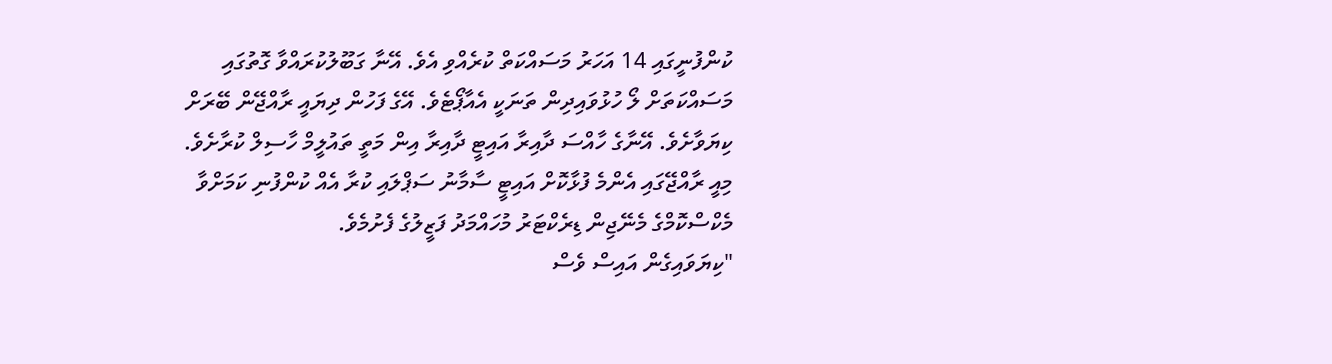ކުންފުނީގައި 14 އަހަރު މަސައްކަތް ކުރެއްވި އެވެ. އޭނާ ގަބޫލުކުރައްވާ ގޮތުގައި މަސައްކަތަށް ލޯ ހުޅުވައިދިން ތަނަކީ އެއާޕޯޓެވެ. އޭގެ ފަހުން ދިޔައީ ރާއްޖޭން ބޭރަށް ކިޔަވާށެވެ. އޭނާގެ ހާއްސަ ދާއިރާ އައިޓީ ދާއިރާ އިން މަތީ ތައުލީމް ހާސިލް ކުރާށެވެ. މިއީ ރާއްޖޭގައި އެންމެ ފުޅާކޮށް އައިޓީ ސާމާނު ސަޕްލައި ކުރާ އެއް ކުންފުނި ކަމަށްވާ މެކްސްކޮމްގެ މެނޭޖިން ޑިރެކްޓަރު މުހައްމަދު ފަޒީލުގެ ފެށުމެވެ.
"ކިޔަވައިގެން އައިސް ވެސް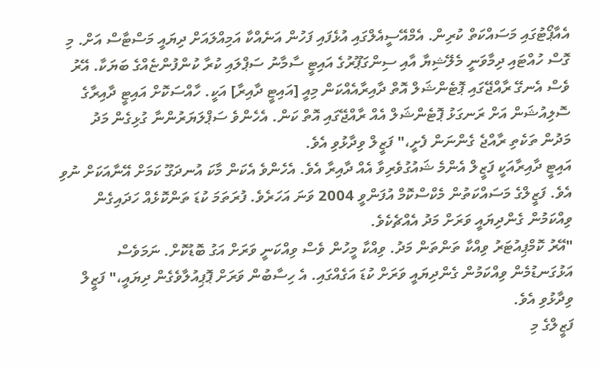އެއާޕޯޓުގައި މަސައްކަތް ކުރިން. އެމްއޭސީއެލްގައި އުޅެފައި ފަހުން އަނެއްކާ އަމިއްލައަށް ދިޔައީ މަސްޓާސް އަށް. މި ގޮސް ހުއްޓައި ދިމާވަނީ މެލޭޝިޔާ އާއި ސިންގަޕޫރުގެ އައިޓީ ސާމާނު ސަޕްލައި ކުރާ ކުންފުންޏެއްގެ ބަޔަކާ. އޭރު ވެސް އެނގޭ ރާއްޖޭގައި ޕޮޓެންޝަލް އޮތް ދާއިރާއެއްކަން މިއީ [އައިޓީ ދާއިރާ] އަކީ. ހާއްސަކޮށް އައިޓީ ދާއިރާގެ ސޮލިއުޝަން އަށް ރަނގަޅު ޕޮޓެންޝަލް އެއް ރާއްޖޭގައި އޮތް ކަން. އެހެންވެ ސަޕްލަޔަރުންނާ ގުޅިގެން މަދު މަދުން ތަކެތި ރާއްޖެ ގެންނަން ފެށީ،" ފަޒީލް ވިދާޅުވި އެވެ.
އައިޓީ ދާއިރާއަކީ ފަޒީލް އެންމެ ޝައުގުވެރިވާ އެއް ދާއިރާ އެވެ. އެހެންވެ އެކަން މާކަ އުނދަގޫ ކަމަށް އޭނާއަކަށް ނުވި އެވެ. ފަޒީލްގެ މަސައްކަތުން މެކްސްކޮމް އުފަންވީ 2004 ވަނަ އަހަރެވެ. ފުރަތަމަ ކުޑަ ތަންކޮޅެއް ހަދައިގެން ވިއްކަމުން ގެންދިޔައީ ވަރަށް މަދު އެއްޗެކެވެ.
"އޭރު ކޮމްޕިއުޓަރު ވިއްކާ ތަންތަން މަދު. ވިއްކާ މީހުން ވެސް ވިއްކަނީ ވަރަށް އަގު ބޮޑުކޮށް. ނަމަވެސް އަޅުގަނޑުމެން ވިއްކަމުން ގެންދިޔައީ ވަރަށް ކުޑަ އަގެއްގައި. އެ ހިސާބުން ވަރަށް ޕޮޕިއުލާވެގެން ދިޔައީ،" ފަޒީލް ވިދާޅުވި އެވެ.
ފަޒީލްގެ މި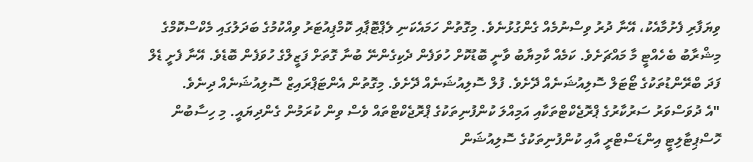ވިޔަފާރި ފެށުމާއެކު، އޭނާ ދުރު ވިސްނުމެއް ގެންގުޅުނެވެ. މިގޮތުން ހަމައެކަނި ލެޕްޓޮޕާއި ކޮމްޕިއުޓަރު ވިއްކުމުގެ ބަދަލުގައި މެކްސްކޮމްގެ މިޝްރާބު ބެހެއްޓީ މާ މައްޗަށެވެ. ކަމެއް ކާމިޔާބު ވާނީ ބޮޑުކޮށް ހުވަފެން ދެކިގެންނޭ ބުނާ ގޮތަށް ފަޒީލްގެ ހުވަފެން ބޮޑެވެ. އޭނާ ފެށީ ޑެލް ފަދަ ބްރޭންޑުތަކުގެ ޓޯޓަލް ސޮލިއުޝަނެއް ދޭށެވެ. ފުލް ސޮލިއުޝަނެއް ދޭށެވެ. މިގޮތުން އެންޓަޕްރައިޒް ސޮލިއުޝަނެއް ދިނެވެ.
"އެ ދުވަސްވަރު ސަރުކާރުގެ ޕްރޮޖެކްޓްތަކާއި އަމިއްލަ ކުންފުނިތަކުގެ ޕްރޮޖެކްޓްތައް ވެސް ވިން ކުރަމުން ގެންދިޔައީ. މި ހިސާބުން ހޮސްޕިޓާލިޓީ އިންޑަސްޓްރީ އާއި ކުންފުނިތަކުގެ ސޮލިއުޝަން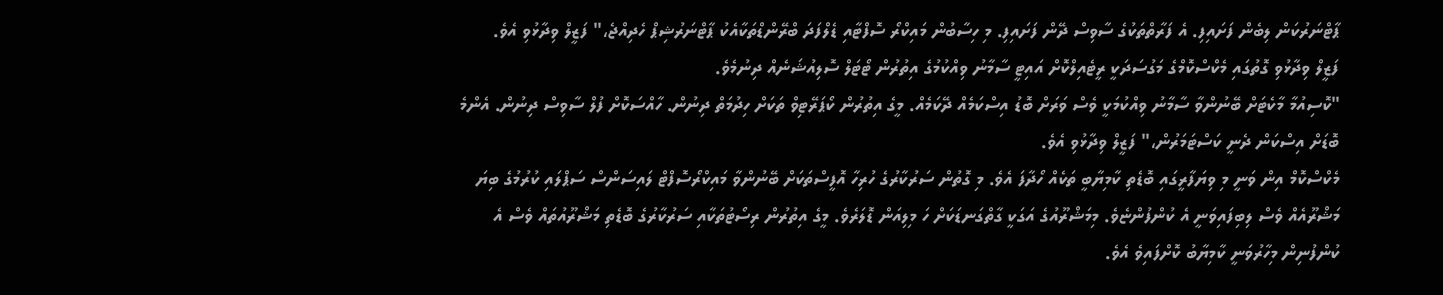ޕާޓްނަރުކަން ލިބެން ފަށައިފި. އެ ފަރާތްތަކުގެ ސާވިސް ދޭން ފަށައިފި. މި ހިސާބުން މައިކްރޯ ސޮފްޓާއި ޑެލްފަދަ ބްރޭންޑްތަކާއެކު ޕާޓްނަރުޝިޕް ހެދިއްޖެ،" ފަޒީލް ވިދާޅުވި އެވެ.
ފަޒީލް ވިދާޅުވި ގޮތުގައި މެކްސްކޮމްގެ މަގުސަދަކީ ރީޓެއިލްކޮށް އައިޓީ ސާމާނު ވިއްކުމުގެ އިތުރުން ޓޯޓަލް ސޮލިއުޝަނެއް ދިނުމެވެ.
"ކޮސިއުމާ މާކެޓަށް ބޭނުންވާ ސާމާނު ވިއްކުމަކީ ވެސް ވަރަށް ބޮޑު އިސްކަމެއް ދޭކަމެއް. މީގެ އިތުރުން ކޯޕަރޭޓިވް ތަކަށް ހިދުމަތް ދިނުން. ހާއްސަކޮށް ފުލް ސާވިސް ދިނުން. އެންމެ ބޮޑަށް އިސްކަން ދެނީ ކަސްޓަމަރުން،" ފަޒީލް ވިދާޅުވި އެވެ.
މެކްސްކޮމް އިން ވަނީ މި ވިޔަފާރީގައި ބޮޑެތި ކާމިޔާބީ ތަކެއް ހޯދާފަ އެވެ. މި ގޮތުން ސަރުކާރުގެ ހުރިހާ އޮފީސްތަކަށް ބޭނުންވާ މައިކްރޯސޮފްޓް ލައިސަންސް ސަޕްލައި ކުރުމުގެ ބިޔަ މަޝްރޫއެއް ވެސް ލިބިފައިވަނީ އެ ކުންފުންޏެވެ. މިމަޝްރޫއުގެ އަގަކީ ގާތްގަނޑަކަށް ހަ މިލިއަން ޑޮލަރެވެ. މީގެ އިތުރުން ރިސޯޓުތަކާއި ސަރުކާރުގެ ބޮޑެތި މަޝްރޫއުތައް ވެސް އެ ކުންފުނިން މިހާރުވަނީ ކާމިޔާބު ކޮށްފައިވެ އެވެ.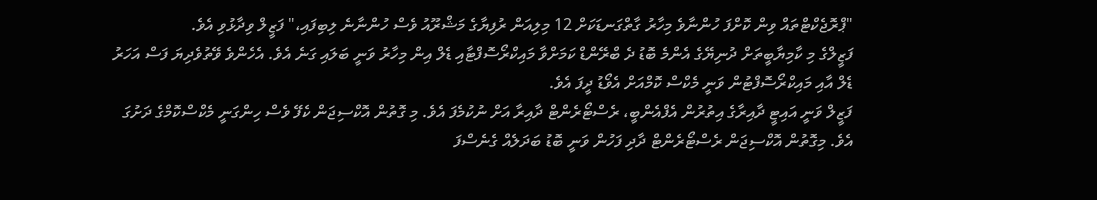"ޕްރޮޖެކްޓްތައް ވިން ކޮށްފަ ހުންނާވެ މިހާރު ގާތްގަނޑަކަށް 12 މިލިއަން ރުފިޔާގެ މަޝްރޫއު ވެސް ހުންނާނެ ލިބިފައި،" ފަޒީލް ވިދާޅުވި އެވެ.
ފަޒީލްގެ މި ކާމިޔާބީތަށް ދުނިޔޭގެ އެންމެ ބޮޑު ދެ ބްރޭންޑް ކަމަށްވާ މައިކްރޯސޮފްޓާއި ޑެލް އިން މިހާރު ވަނީ ބަލައި ގަނެ އެވެ. އެހެންވެ ވޭތުވެދިޔަ ފަސް އަހަރު ޑެލް އާއި މައިކްރޯސޮފްޓުން ވަނީ މެކްސް ކޮމްއަށް އެވޯޑު ދީފަ އެވެ.
ފަޒީލް ވަނީ އައިޓީ ދާއިރާގެ އިތުރުން އެފްއެންބީ، ރެސްޓޯރެންޓް ދާއިރާ އަށް ނުކުމެފަ އެވެ. މި ގޮތުން އޮކްސިޖަން ކެފޭ ވެސް ހިންގަނީ މެކްސްކޮމްގެ ދަށުގަ އެވެ. މިގޮތުން އޮކްސިޖަން ރެސްޓޯރެންޓް ދާދި ފަހުން ވަނީ ބޮޑު ބަދަލެއް ގެނެސްފަ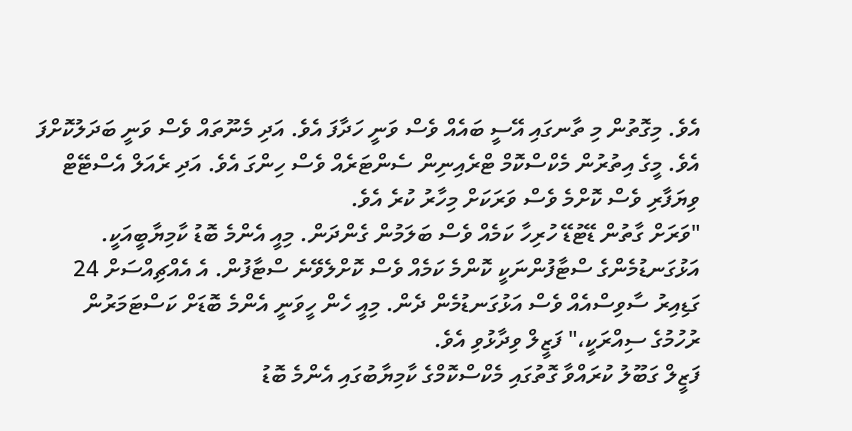އެވެ. މިގޮތުން މި ތާނގައި އޭސީ ބައެއް ވެސް ވަނީ ހަދާފަ އެވެ. އަދި މެނޫތައް ވެސް ވަނީ ބަދަލުކޮށްފަ އެވެ. މީގެ އިތުރުން މެކްސްކޮމް ޓްރެއިނިން ސެންޓަރެއް ވެސް ހިންގަ އެވެ. އަދި ރެއަލް އެސްޓޭޓް ވިޔަފާރި ވެސް ކޮށްމެ ވެސް ވަރަކަށް މިހާރު ކުރެ އެވެ.
"ވަރަށް ގާތުން ޑޭޓުޑޭ ހުރިހާ ކަމެއް ވެސް ބަލަމުން ގެންދަން. މިއީ އެންމެ ބޮޑު ކާމިޔާބީއަކީ. އަޅުގަނޑުމެންގެ ސްޓާފުންނަކީ ކޮންމެ ކަމެއް ވެސް ކޮށްލެވޭނެ ސްޓާފުން. އެ އެއްޗިއްސަށް 24 ގަޑިއިރު ސާވިސްއެއް ވެސް އަޅުގަނޑުމެން ދެން. މިއީ ހެން ހީވަނީ އެންމެ ބޮޑަށް ކަސްޓަމަރުން ރުހުމުގެ ސިއްރަކީ،" ފަޒީލް ވިދާޅުވި އެވެ.
ފަޒީލް ގަބޫލު ކުރައްވާ ގޮތުގައި މެކްސްކޮމްގެ ކާމިޔާބުގައި އެންމެ ބޮޑު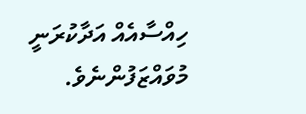ހިއްސާއެއް އަދާކުރަނީ މުވައްޒަފުންނެވެ.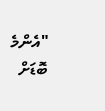"އެންމެ ބޮޑަށް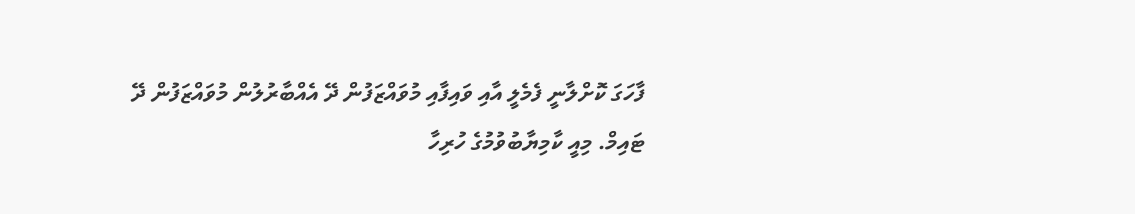ފާހަގަ ކޮށްލާނީ ފެމެލީ އާއި ވައިފާއި މުވައްޒަފުން ދޭ އެއްބާރުލުން މުވައްޒަފުން ދޭ ޓައިމް. މިއީ ކާމިޔާބުވުމުގެ ހުރިހާ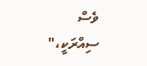ވެސް ސިއްރަކީ،"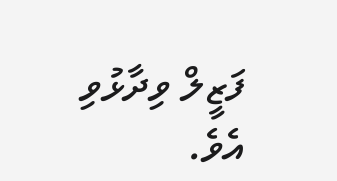ފަޒީލް ވިދާޅުވި އެވެ.